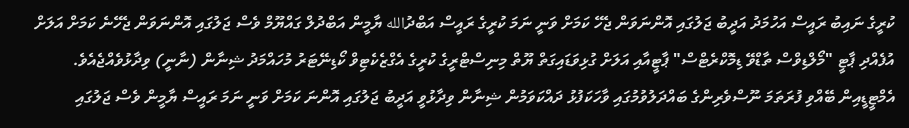ކުރީގެ ނައިބު ރައީސް އަހުމަދު އަދީބު ޖަލުގައި އޮންނަވަން ޖެހޭ ކަމަށް ވަނީ ނަމަ ކުރީގެ ރައީސް އަބްދުالله ޔާމީން އަބްދުލް ގައްޔޫމް ވެސް ޖަލުގައި އޮންނަވަން ޖެހޭނެ ކަމަށް އަލަށް އުފެއްދި ޕާޓީ "މޯލްޑިވްސް ތާޑްވޭ ޑިމޮކްރެޓްސް" ޕާޓީއާއި އަލަށް ގުޅިވަޑައިގަތް ޔޫތް މިނިސްޓްރީގެ ކުރީގެ އެގްޒެކެޓިވް ކޯޑިނޭޓަރު މުހައްމަދު ޝިނާން (ނާނީ) ވިދާޅުވެއްޖެއެވެ.
އެމްޓީޑީއިން ބޭއްވި ފުރަތަމަ ނޫސްވެރިންގެ ބައްދަލުވުމުގައި ވާހަކަފުޅު ދައްކަވަމުން ޝިނާން ވިދާޅުވީ އަދީބު ޖަލުގައި އޮންނަ ކަމަށް ވަނީ ނަމަ ރައީސް ޔާމީން ވެސް ޖަލުގައި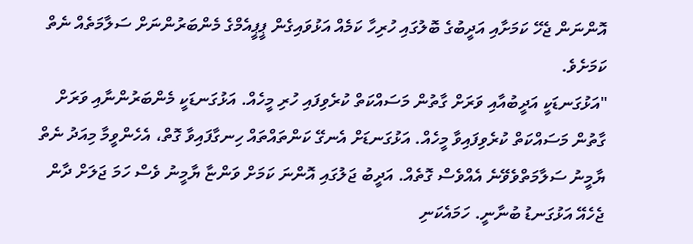އޮންނަން ޖެހޭ ކަމަށާއި އަދީބުގެ ބޮލުގައި ހުރިހާ ކަމެއް އަޅުވައިގެން ޕީޕީއެމްގެ މެންބަރުންނަށް ސަލާމަތެއް ނެތް ކަމަށެވެ.
"އަޅުގަނޑަކީ އަދީބުއާއި ވަރަށް ގާތުން މަސައްކަތް ކުރެވިފައި ހުރި މީހެއް. އަޅުގަނޑަކީ މެންބަރުންނާއި ވަރަށް ގާތުން މަސައްކަތް ކުރެވިފައިވާ މީހެއް. އަޅުގަނޑަށް އެނގޭ ކަންތައްތައް ހިނގާފައިވާ ގޮތް، އެހެންވީމާ މިއަދު ނެތް ޔާމީނު ސަލާމަތްވެވޭނެ އެއްވެސް ގޮތެއް. އަދީބު ޖަލުގައި އޮންނަ ކަމަށް ވަންޏާ ޔާމީނު ވެސް ހަމަ ޖަލަށް ދާން ޖެހެއޭ އަޅުގަނޑު ބުނާނީ. ހަމައެކަނި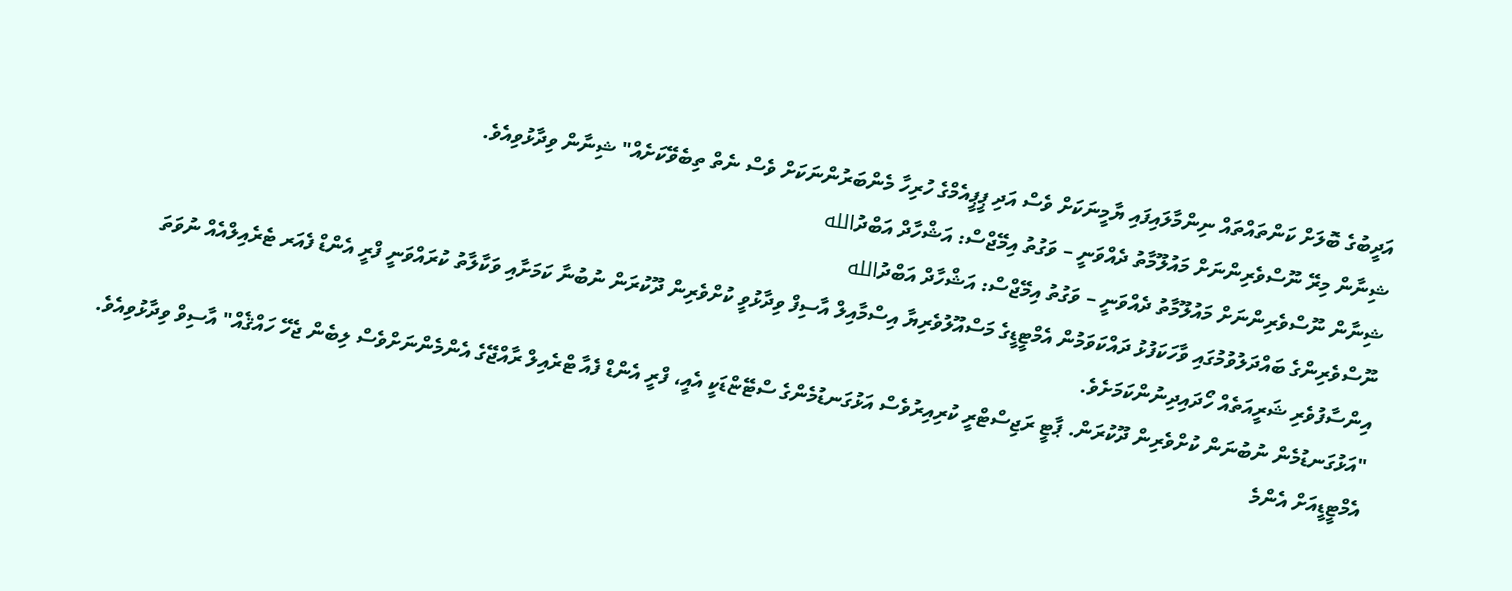އަދީބުގެ ބޮލަށް ކަންތައްތައް ނިންމާލައިފައި ޔާމީނަކަށް ވެސް އަދި ޕީޕީއެމްގެ ހުރިހާ މެންބަރުންނަކަށް ވެސް ނެތް ތިބެވޭކަށެއް" ޝިނާން ވިދާޅުވިއެވެ.
ޝިނާން މިރޭ ނޫސްވެރިންނަށް މައުލޫމާތު ދެއްވަނީ – ވަގުތު އިމޭޖްސް: އަޝްހާދް އަބްދުالله
ޝިނާން ނޫސްވެރިންނަށް މައުލޫމާތު ދެއްވަނީ – ވަގުތު އިމޭޖްސް: އަޝްހާދް އަބްދުالله
ނޫސްވެރިންގެ ބައްދަލުވުމުގައި ވާހަކަފުޅު ދައްކަވަމުން އެމްޓީޑީގެ މަސްއޫލުވެރިޔާ އިސްމާއިލް އާސިފް ވިދާޅުވީ ކުށްވެރިން ދޫކުރަން ނުބުނާ ކަމަށާއި ވަކާލާތު ކުރައްވަނީ ފްރީ އެންޑް ފެއަރ ޓެރެއިލްއެއް ނުވަތަ އިންސާފުވެރި ޝަރީއަތެއް ހޯދައިދިނުންކަމަށެވެ.
"އަޅުގަނޑުމެން ނުބުނަން ކުށްވެރިން ދޫކުރަން. ޕާޓީ ރަޖިސްޓްރީ ކުރިއިރުވެސް އަޅުގަނޑުމެންގެ ސްޓޭޏްޑަކީ އެއީ، ފްރީ އެންޑް ފެއާ ޓްރެއިލް ރާއްޖޭގެ އެންމެންނަށްވެސް ލިބެން ޖެހޭ ހައްޤެއް" އާސިވް ވިދާޅުވިއެވެ.
އެމްޓީޑީއަށް އެންމެ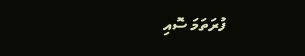ފުރަތަމަ ސޮއި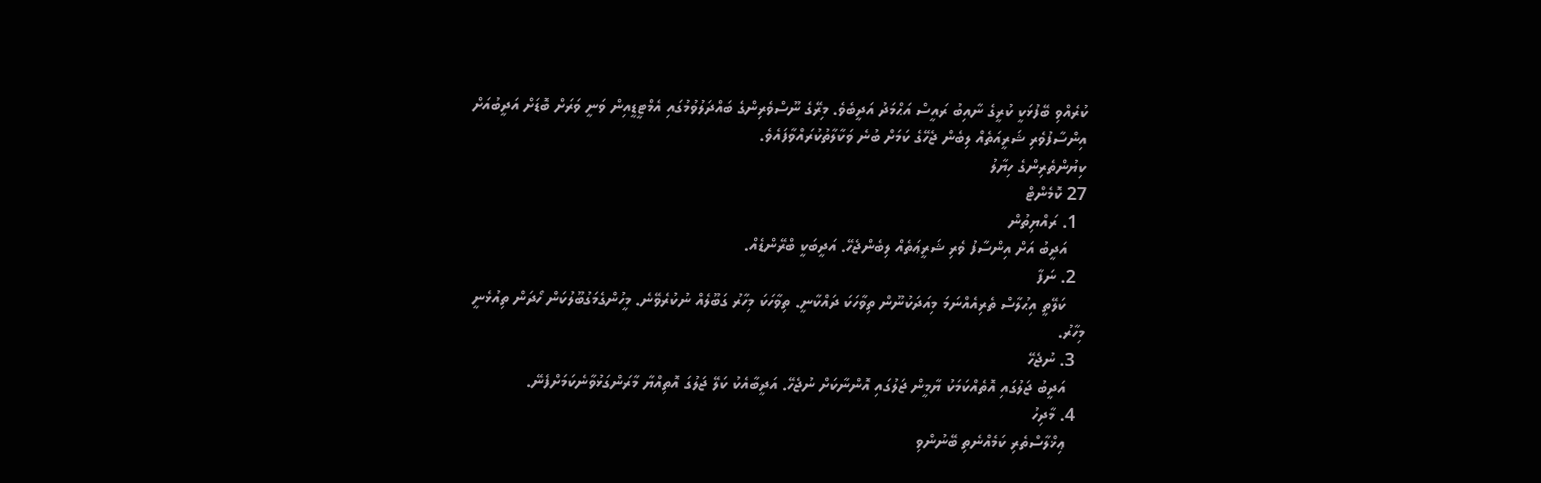ކުރެއްވި ބޭފުޅަކީ ކުރީގެ ނާއިބު ރައީސް އަޙްމަދު އަދީބެވެ. މިރޭގެ ނޫސްވެރިންގެ ބައްދަލުވުމުގައި އެމްޓީޑީއިން ވަނީ ވަރަށް ބޮޑަށް އަދީބުއަށް އިންސާފުވެރި ޝަރީއަތެއް ލިބެން ޖެހޭގެ ކަމަށް ބުނެ ވަކާލާތުކުރައްވާފައެވެ.
ކިޔުންތެރިންގެ ހިޔާލު
27 ކޮމެންޓް
  1. ރައްޔިތުން
    އަދީބު އަށް އިންސާފު ވެރި ޝަރީޢަތެއް ލިބެންޖެހޭ. އަދީބަކީ ބްރޭންޑެއް.
  2. ނަފާ
    ކަލޭތީ އިޙުލާސް ތެރިއެއްނަމަ މިއަދަކުނޫން ތިވާހަކަ ދައްކާނީ. ތިވާހަކަ މިހާރު ގަބޫލެއް ނުކުރެވޭނެ. މީހުންގެމަގުބޫލުކަން ހޯދަން ތިއުޅެނީ މިހާރު.
  3. ނުޖެހޭ
    އަދީބު ޖަލުގައި އޮތެއްކަމަކު ޔާމީން ޖަލުގައި އޮންނާކަށް ނުޖެހޭ. އަދީބާއެކު ކަލޭ ޖަލުގަ އޮތިއްޔާ މާރަންގަޅުވާނެކަމަށްފެނޭ.
  4. މާދިހު
    ޢިޚްލާސްތެރި ކަމެއްނެތި ބޭނުންވި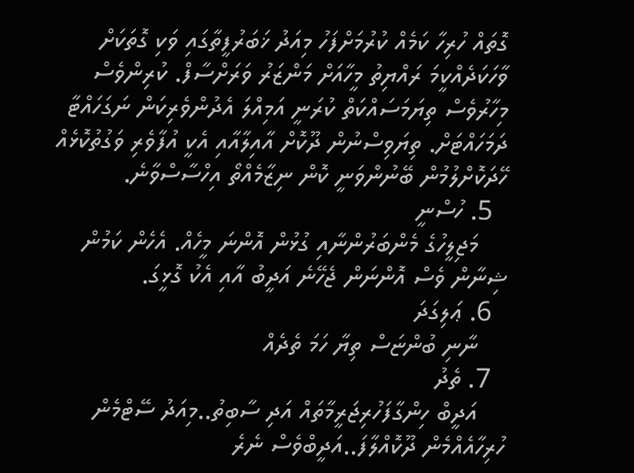ގޮތައް ހުރިހާ ކަމެއް ކުރުމަށްފަހު މިއަދު ޚަބަރުފީތާގައި ވަކި ގޮތަކަށް ވާހަކަދެއްކީމަ ރައްޔިތު މީހާއަށް މަންޒަރު ވަރަށްސާފް. ކުރިންވެސް މިހާރުވެސް ތިޔަމަސައްކަތް ކުރަނީ އަމިއްލަ އެދުންވެރިކަން ނަގަހައްޓާ ދަމަހައްޓަށް. ތިޔަވިސްނުން ދޫކޮށް އާއިލާއާއި އެކީ އުފާވެރި ވަގުތުކޮޅެއް ހޭދަކޮށްލުމުން ބޭނުންވަނީ ކޮން ނިޒާމެއްތޯ އިހްސާސްވާނެ.
  5. ހުސްނީ
    މަޖިލީހުގެ މެންބަރުންނާއި ގުޅުން އޮންނަ މީހެއް. އެހެން ކަމުން ޝިނާން ވެސް އޮންނަން ޖެހޭނެ އަދީބު އާއި އެކު ގޮޅީގަ.
  6. ޢަލިގަދަ
    ނާނި ބުންޏަސް ތިޔާ ހަމަ ތެދެއް
  7. ތެދު
    އަދީބް ހިންގާފަހުރިޖަރީމާތައް އަދި ސާބިތު..މިއަދު ސޭޓްމެން ހުރިހާއެއްމެން ދޫކޮއްލާފަ..އަދީބްވެސް ނެރެ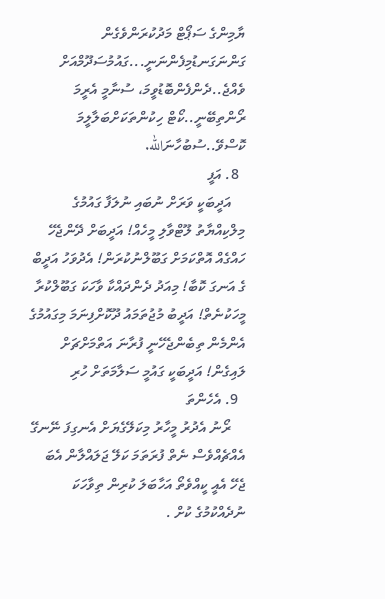ޔާމިންގެ ސަޕޯޓް މަދުކުރަންވެގެން ގަންނަގަނޑުމިފެންނަނީ...ގައުމުސަދޫމްއަށް ވެއްޖެ..ދެންފެންބޮޑުވީމަ، ސުނާމީ އެރީމަ ރޯންތިބޭނީ..ކޯޓް ހިކުންތަކަށްބަލާލީމަ ކޮސްވޭ..ސުބުހާނަالله.
  8. އަފީ
    އަދީބަކީ ވަރަށް ނުބައި ނުލަފާ ގައުމުގެ މިލްކިއްޔާތު ލޫޓްވާލި މީހެއް! އަދީބަށް ދޭންޖެހޭ ހައްގެއް އޮތްކަމަށް ގަބޫލްނުކުރަން! އެދުވަހު އަދީބް ގެ އަނގަ ކޮބާ! މިއަދު ދެންދައްކާ ވާހަކަ ގަބޫލްކުރާ މީހަކުނެތް! އަދީބު މުޖުތަމައު ދޫކޮށްފިނަމަ މިގައުމުގެ އެންމެން ތިބެންޖެހޭނީ ފުރާނަ އަތްމަށްޗަށް ލައިގެން! އަދީބަކީ ގައުމީ ސަލާމަތަށް ހުރި
  9. އެހެންތަ
    ރޯނު އެދުރު މީހާރު މިކަލޭގެޔަށް އެނގިފަ ނޭނގޭ އެއްޗެއްވެސް ނެތް ފުރަތަމަ ކަލޭ ޖަލައްލާން އެބަ ޖެހޭ އެއީ ކީއްވެތޯ އަހާބަލަ ކުރިން ތިވާހަކަ ނުދެއްކުމުގެ ކުށް .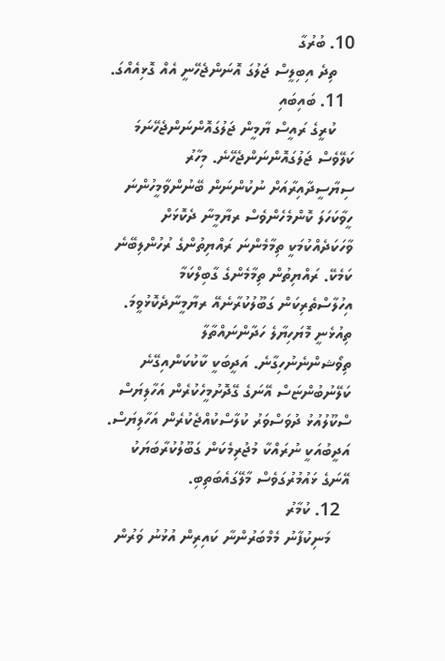10. ބުރުގާ
    ތިދެ އިބިލީސް ޖަލުގަ އޮނަންޖެހޭނީ އެއް ގޮޅިއެއްގަ.
  11. ބައިބައި
    ކުރީގެ ރައީސް ޔާމީން ޖަލުގައޮންނަންޖެހޭނަމަ ކަލޭވެސް ޖަލުގައޮންނަންޖެހޭނެ. މިހާރު ސިޔާސީދާއިރާއަށް ނުކުންނަން ބޭނުންވާމީހުންނަ ހީވާކަހަލަ ކޮންމެހެންވެސް ރޔާމީނާ ދެކޮޅަށް ވާހަކަދެއްކުމަކީ ތިމާމެންނަ ރައްޔިތުންގެ ރުހުންލިބޭނެ ކަމެކޭ. ރައްޔިތުން ތިމާމެންގެ ގާބިލްކަމާ އިހުލާސްތެރިކަން ގަބޫލުކުރާނެއޭ ރޔާމީނާދެކޮޅުވީމަ. ތިއުޅެނީ މޮޔަހިޔާލެ ހަދާންނައްތާލާ ތިވޯޝންނެނުހިގާނެ. އަދީބަކީ ކާކުކަންއިގޭނެ ކަލޭނުބުންޏަސް އޭނަގެ ގޭދޮށުމީހެކުރެން އަހާލިޔަސް ސްކޫލުއުޅު ދުވަސްވަރު ކުލާސްކުއްޖެކުރެން އަހާލިޔަސް. އަދީބުއަކީ ނުރައްކާ މުޖުރިމެކަން ގަބޫލުކުރާބަޔަކު އޭނަގެ ޅައުމުރުގަވެސް މާލޭގައެބަތިބި.
  12. ކުމާރު
    މަނިކުފާނު މެމްބަރުންނާ ކައިރިން އުޅުނު ވަރުން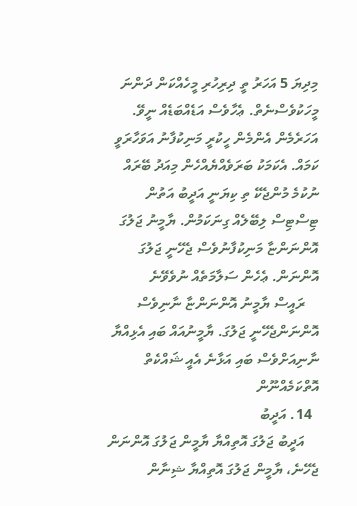މިދިޔަ 5 އަހަރު ތީ ދިރިހުރި މީހެއްކަން ދަންނަ މީހަކުވެސްނެތް. ޢެހާވެސް އަޑެއްބަޑެއް ނީވޭ. އަހަރެމެން އެންމެން ހީކުރީ މަނިކުފާނު އަވަހާރަވީ ކަމައް. އެކަމަކު ބަރަވެއްޔެއްހެން މިއަދު ބޭރައް ނުކުމެ މުންޖެކޭ ތި ކިޔަނީ އަދީބު އަތުން ޓިސްޓިސް ލިބޭލެއް ގިނަކަމުން. ޔާމީނު ޖަލުގަ އޮންނަންޏާ މަނިކުފާނުވެސް ޖެހޭނީ ޖަލުގަ އޮންނަން. ޢެހެން ސަލާމަތެއް ނުވެވޭނެ
    ރައީސް ޔާމީނު އޮންނަންޏާ ނާނިވެސް އޮންނަންޖެހޭނީ ޖަލުގަ. ޔާމީނުއައް ބައި އެޅިއްޔާ ނާނިއަށްވެސް ބައި އަޅާނެ އެއީ ޝައްކެތް އޮތްކަމެއްނޫން
  14. އަދީބު
    އަދީބު ޖަލުގަ އޮތިއްޔާ ޔާމީން ޖަލުގަ އޮންނަން ޖެހޭނެ، ޔާމީން ޖަލުގަ އޮތިއްޔާ ޝިނާން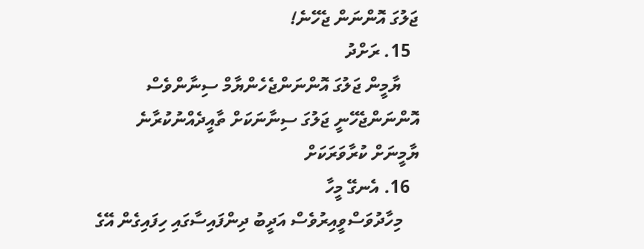ޖަލުގަ އޮންނަން ޖެހޭނެ!
  15. ރަށްދު
    ޔާމީން ޖަލުގަ އޮންނަންޖެހެންޔާމް ސިނާންވެސް އޮންނަންޖެހޭނީ ޖަލުގަ ސިނާނަކަށް ތާއީދެއްނުކުރާނެ ޔާމީނަށް ކުރާވަރަކަށް
  16. އެނގޭ މީހާ
    މިހާދުވަސްވީއިރުވެސް އަދީބު ދިންފައިސާގައި ހިފައިގެން އޭގެ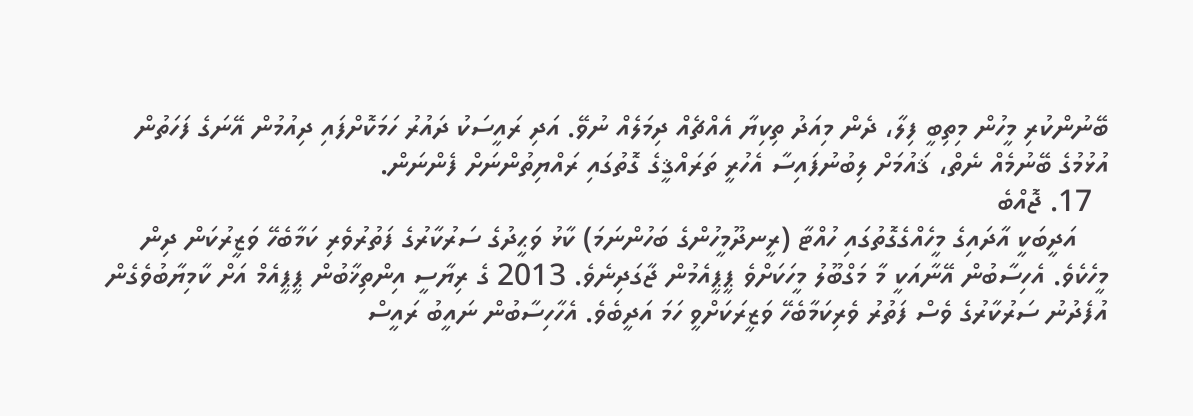ބޭނުންކުރި މީހުން މިތިބީ ފިލާ، ދެން މިއަދު ތިކިޔާ އެއްޗެއް ދިމަލެއް ނުވޭ. އަދި ރައީސަކު ދައުރު ހަމަކޮށްފައި ދިއުމުން އޭނަގެ ފަހަތުން އުޅުމުގެ ބޭނުމެއް ނެތް، ޤައުމަށް ލިބުނުފައިސާ އެހުރީ ތަރައްޤީގެ ގޮތުގައި ރައްޔިތުންނަށް ފެންނަން.
  17. ޖޮއްބެ
    އަދީބަކީ އާދައިގެ މީހެއްގެގޮތުގައި ހުއްޓާ (ރީނދޫމީހުންގެ ބަހުންނަމަ) ކާޅު ވަޙީދުގެ ސަރުކާރުގެ ފަތުރުވެރި ކަމާބެހޭ ވަޒީރުކަން ދިން މީހެކެވެ. އެހިސާބުން އޭނާއަކީ މާ މަގްބޫލު މީހަކަށްވެ ޕީޕީއެމުން ޖާގަދިނެވެ. 2013 ގެ ރިޔާސީ އިންތިޚާބުން ޕީޕީއެމް އަށް ކާމިޔާބުވެގެން އުފެދުނު ސަރުކާރުގެ ވެސް ފަތުރު ވެރިކަމާބެހޭ ވަޒީރަކަށްވީ ހަމަ އަދީބެވެ. އެހާހިސާބުން ނައީބު ރައީސް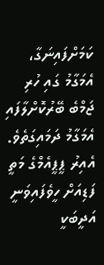ކަމަށްފައިނަގާ، އެމަގާމު ގައި ހުރި ޖަމްބެ ބޭރުކޮށްލާފައި އެމަގާމު ދަމައިގަތެވެ. އެއިރު ޕީޕީއެމްގެ މަތީ ފަޑިއަށް ހީވެފައިވަނީ އަދީބަކީ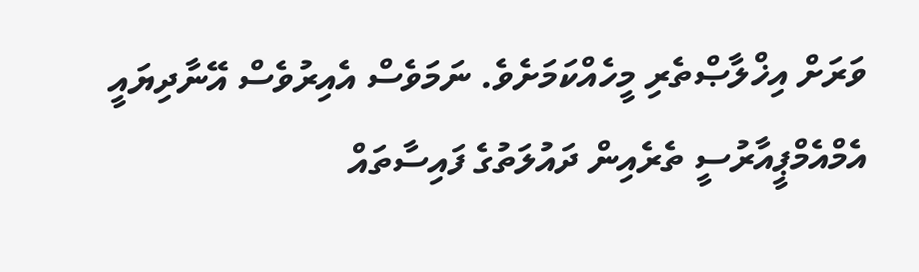ވަރަށް އިޚްލާޞްތެރި މީހެއްކަމަށެވެ. ނަމަވެސް އެއިރުވެސް އޭނާދިޔައީ އެމްއެމްޕީއާރުސީ ތެރެއިން ދައުލަތުގެ ފައިސާތައް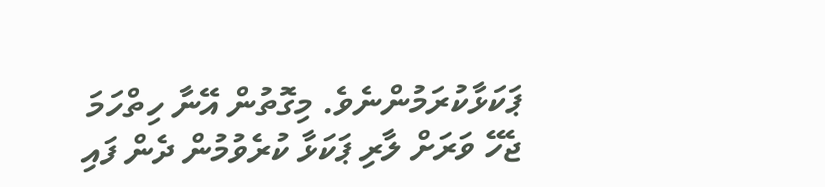ޕަކަޅާކުރަމުންނެވެ. މިގޮތުން އޭނާ ހިތްހަމަ ޖެހޭ ވަރަށް ލާރި ޕަކަޅާ ކުރެވުމުން ދެން ފައި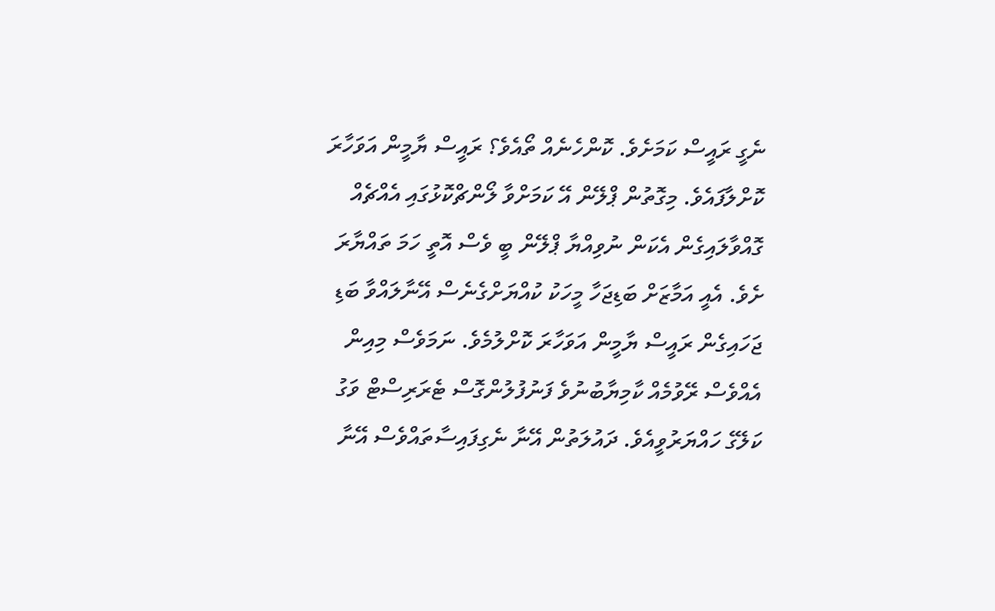ނެގީ ރައީސް ކަމަށެވެ. ކޮންހެނެއް ތޯއެވެ؟ ރައީސް ޔާމީން އަވަހާރަ ކޮށްލާފައެވެ. މިގޮތުން ޕްލޭން އޭ ކަމަށްވާ ލޯންޗްކޮޅުގައި އެއްޗެއް ގޮއްވާލައިގެން އެކަން ނުވިއްޔާ ޕްލޭން ބީ ވެސް އޮތީ ހަމަ ތައްޔާރަ ށެވެ. އެއީ އަމާޒަށް ބަޑިޖަހާ މީހަކު ކުއްޔަށްގެނެސް އޭނާލައްވާ ބަޑި ޖަހައިގެން ރައީސް ޔާމީން އަވަހާރަ ކޮށްލުމެވެ. ނަމަވެސް މިއިން އެއްވެސް ރޭވުމެއް ކާމިޔާބުނުވެ ފަނުފުލުންގޮސް ޓެރަރިސްޓް ވަގު ކަލޭގެ ހައްޔަރުވީއެވެ. ދައުލަތުން އޭނާ ނެގިފައިސާތައްވެސް އޭނާ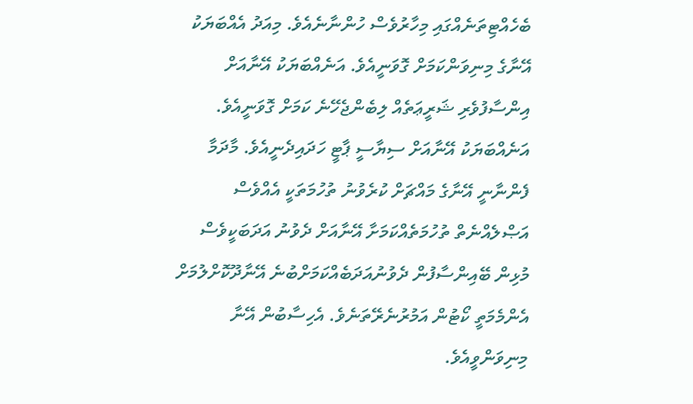ބެހެއްޓިތަނެއްގައި މިހާރުވެސް ހުންނާނެއެވެ. މިއަދު އެއްބަޔަކު އޭނާގެ މިނިވަންކަމަށް ގޮވަނީއެވެ. އަނެއްބަޔަކު އޭނާއަށް އިންސާފުވެރި ޝަރީޢަތެއް ލިބެންޖެހޭނެ ކަމަށް ގޮވަނީއެވެ. އަނެއްބަޔަކު އޭނާއަށް ސިޔާސީ ޕާޓީ ހަދައިދެނީއެވެ. މާދަމާ ފެންނާނީ އޭނާގެ މައްޗަށް ކުރެވުނު ތުހުމަތަކީ އެއްވެސް އަޞްލެއްނެތް ތުހުމަތެއްކަމަށާ އޭނާއަށް ދެވުނު އަދަބަކީވެސް މުޅިން ބޭއިންސާފުން ދެވުނުއަދަބެއްކަމަށްބުނެ އޭނާދޫކޮށްލުމަށް އެންމެމަތީ ކޯޓުން އަމުރުނެރޭތަނެވެ. އެހިސާބުން އޭނާ މިނިވަންވީއެވެ.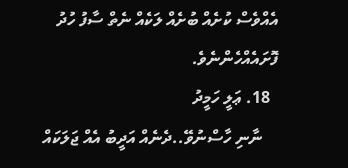އެއްވެސް ކުށެއް ބުށެއް ލަކެއް ނެތް ސާފު ހުދު ފޮށައެއްހެންނެވެ.
  18. ޢަލީ ހަމީދު
    ނާނި ހާސްނުވޭ..ދެނެއް އަދީބު އެއް ޖަލަކައް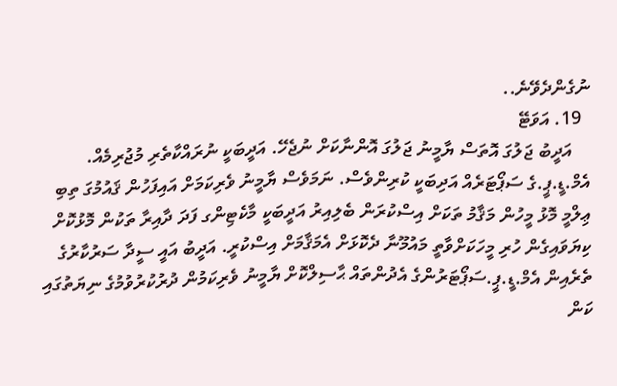ނުގެންދެވޭނެ..
  19. އަވަޓޭ
    އަދީބު ޖަލުގަ އޮތަސް ޔާމީނު ޖަލުގަ އޮންނާކަށް ނުޖެހޭ. އަދީބަކީ ނުރައްކާތެރި މުޖުރިމެއް. އެމް.ޑީ.ޕީ.ގެ ސަޕޯޓަރެއް އަދިބަކީ ކުރިންވެސް. ނަމަވެސް ޔާމީނު ވެރިކަމަށް އައިފަހުން ޤައުމުގަ ތިބި ޢިލްމީ މޮޅު މީހުން މަޤާމު ތަކަށް އިސްކުރަން ބެލިއިރު އަދީބަކީ މާކެޓިންގ ފަދަ ދާއިރާ ތަކުން މޮޅުކޮށް ކިޔަވައިގެން ހުރި މީހަކަށްވާތީ މައުމޫނާ ދެކޮޅަށް އެމަޤާމަށް އިސްކުރީ. އަދީބު އައީ ސީދާ ސަރުކާރުގެ ތެރެއިން އެމް.ޑީ.ޕީ.ސަޕޯޓަރުންގެ އެދުންތައް ޙާސިލްކޮށް ޔާމީނު ވެރިކަމުން ދުރުކުރުވުމުގެ ނިޔަތުގައި ކަން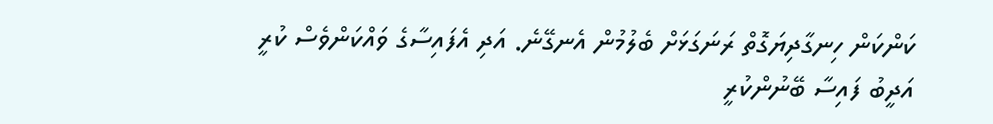ކަންކަން ހިނގާދިޔަގޮތް ރަނަގަޅަށް ބެލުމުން އެނގޭނެ. އަދި އެފައިސާގެ ވައްކަންވެސް ކުރީ އަދީބު ފައިސާ ބޭނުންކުރީ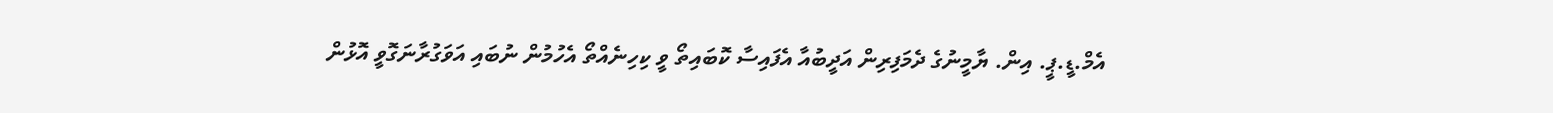އެމް.ޑީ.ޕީ. އިން. ޔާމީނުގެ ދެމަފިރިން އަދީބުއާ އެފައިސާ ކޮބައިތޯ ވީ ކިހިނެއްތޯ އެހުމުން ނުބައި އަވަގުރާނަގޮވީ އޮޅުން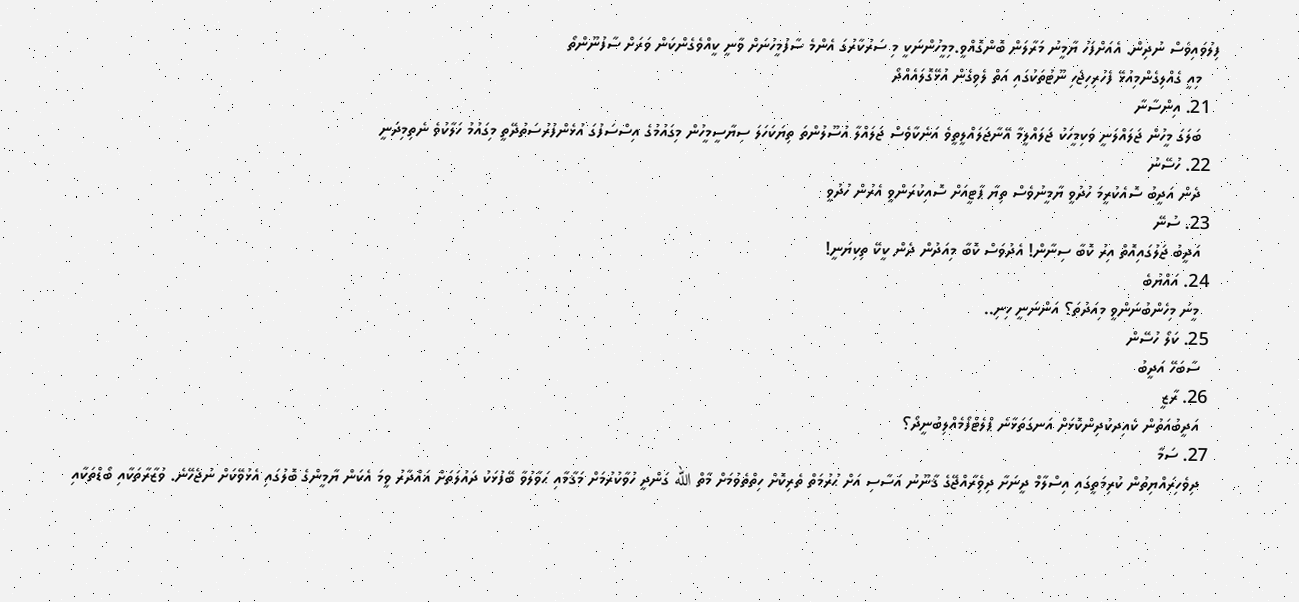ފިލުވައިވެސް ނުދިން. އެއަށްފަހު ޔާމީނު މަރާލަން ބޮންގޮއްވީ.މިމީހުންނަކީ މި ސަރުކާރުގަ އެންމެ ސާފުމީހުނަށް ވާނީ ކީއްވެގެންކަން ވަރަށް ސާފުނޫންތޯ
    މިއީ ގެއްލިގެންމިއުޅޭ ފެހުރިހިޖެހި ނޫޓުތަކުގައި އަތް ލެވިގެން އުޅޭގޮލައެއްދޯ
  21. އިންސާނާ
    ބަލަގަ މީހުން ޖަލައްލަނީ ވަކިމީހަކު ޖަލައްލީމާ އޭނާޖަލައްލީތީވެ އަނެކާވެސް ޖަލައްލާ އުސޫލުންތަ ތިޔަކަހަލަ ސިޔާސީމީހުން މިގައުމުގެ އިސްސަފުގަ އުޅެންފުރުސަތުދޭތީ މިގައުމު ހަލާކުވެ ނެތިމިދަނީ
  22. ހުސޭނު
    ދެން އަދީބު ސޮއެކުރީމަ ހުދުވީ ޔާމީނުވެސް ތިޔާ ޕާޓީއަށް ސޮއިކުރަންވީ އެރުން ހުދުވީ
  23. ސުނޭ
    އަދީބު ޖަލުގައިއޮތް އިރު ކޮބާ ސިނާން! އެދުވަސް ކޮބާ މިއަދުން ދެން ކީކޭ ތިކިޔަނީ!
  24. އައްޔުބެ
    މީނަ މިހެންބުނަންވީ މިއަދުތަ؟ އަންނަނީ ހިނި..
  25. ކަލޯ ހުސޭން
    ސާބަހޭ އަދީބު
  26. ރާޒީ
    އަދީބުއަތުން ކެއިދކުދިންކޮޅަށް އަނގަތަޅާނެ ޕްލެޓްފޯމެއްލިބުނީދޯ؟
  27. ސަމާ
    ދިވެހިރައްޔިތުން ކުރިމަތީގައި އިސްލާމް ދީނަށާ ދިވެިރާއްޖޭގެ ޤާނޫނު އަސާސި އަށް ޙުރުމަތް ތެރިކޮށް ހިތްތެވުމަށް މާތް الله ގަންދީ ހުވާކުރުމަށް މަޤާމާއި ޙަވާލުވާ ބޭފުޅަކު ދައުލަތަށް ޣައްދާރު ވީމަ އެކަން ޔާމީންގެ ބޮލުގައި އެޅުވޭކަށް ނުޖެހޭނެ. ވުޒާރާތަކާއި ބޯޑްތަކާއި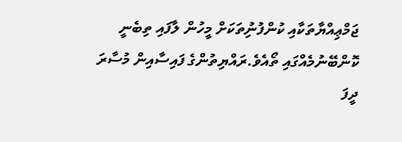ޖަމްޢިއްޔާތަކާއި ކުންފުނުިތަކަށް މީހުން ލާފައި ތިބެނީ ކޮންބޭނުމެއްގައި ތޯއެވެ.ރައްޔިތުންގެ ފައިސާއިން މުސާރަ ދީފަ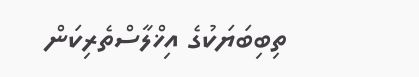ތިބިބަޔަކުގެ އިޚްލާސްތެރިކަން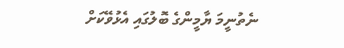ނެތުނީމަ ޔާމީންގެ ބޮލުގައި އެޅުވޭކަށް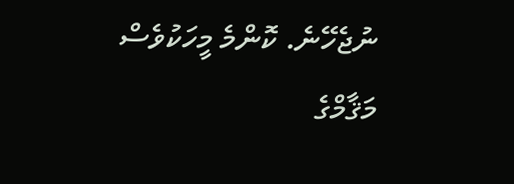ނުޖެހޭނެ. ކޮންމެ މީހަކުވެސް މަޤާމްގެ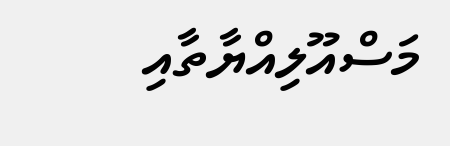މަސްއޫލިއްޔާތާއި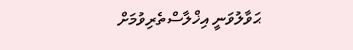ޙަވާލުވަނީ އިޚްލާސްތެރިވުމަށް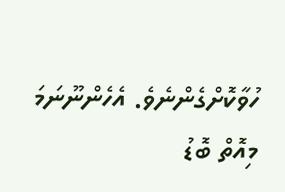ހުވާކޮށްގެންނެވެ. އެހެންނޫނަމަ މިއޮތް ބޮޑު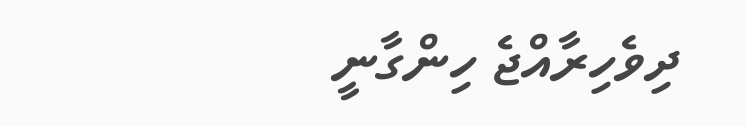ދިވެހިރާއްޖެ ހިންގާނީ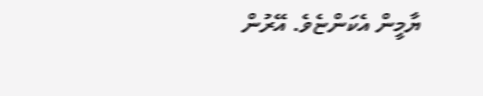ޔާމީން އެކަންޏެވެ. އޭރުން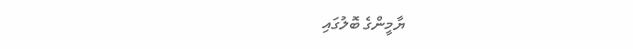ޔާމީންގެ ބޮލުގައި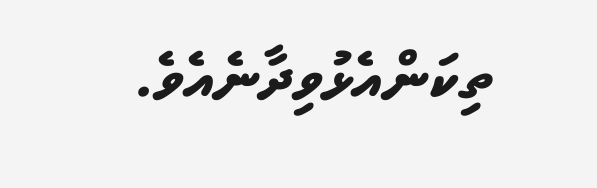ތިކަންއެޅުވިދާނެއެވެ.